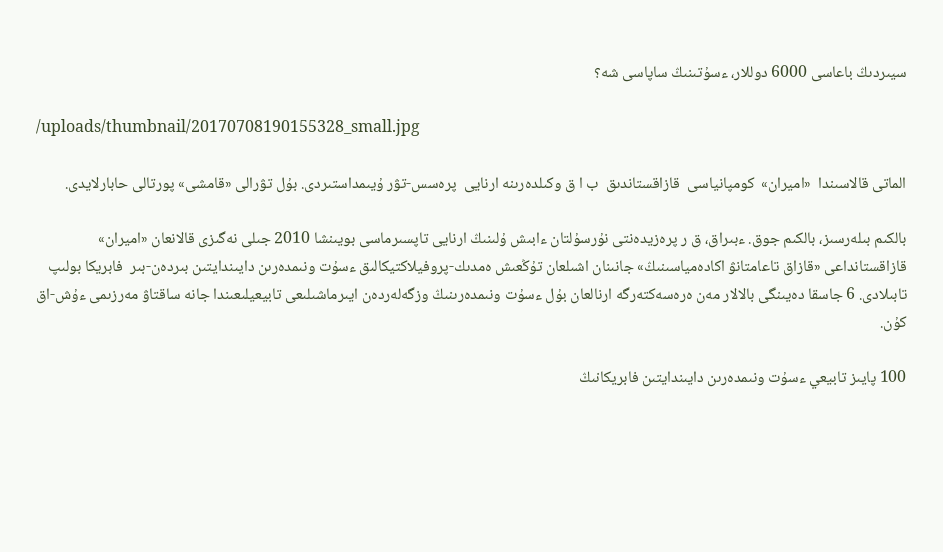سيىردىڭ باعاسى 6000 دوللار، ءسۇتىنىڭ ساپاسى شە؟

/uploads/thumbnail/20170708190155328_small.jpg

الماتى قالاسىندا  «اميران»  كومپانياسى  قازاقستاندىق  ب ا ق وكىلدەرىنە ارنايى  پرەسس-تۋر ۇيىمداستىردى. بۇل تۋرالى «قامشى» پورتالى حابارلايدى.

بالكىم بىلەرسىز، بالكىم جوق. ءبىراق، ق ر پرەزيدەنتى نۇرسۇلتان ءابىش ۇلىنىڭ ارنايى تاپسىرماسى بويىنشا 2010 جىلى نەگىزى قالانعان «اميران» قازاقستانداعى «قازاق تاعامتانۋ اكادەمياسىنىڭ» جانىنان اشىلعان تۇڭعىش ەمدىك-پروفيلاكتيكالىق ءسۇت ونىمدەرىن دايىندايتىن بىردەن-بىر  فابريكا بولىپ تابىلادى. 6 جاسقا دەيىنگى بالالار مەن ەرەسەكتەرگە ارنالعان بۇل ءسۇت ونىمدەرىنىڭ وزگەلەردەن ايىرماشىلىعى تابيعيلىعىندا جانە ساقتاۋ مەرزىمى ءۇش-اق كۇن.

100 پايىز تابيعي ءسۇت ونىمدەرىن دايىندايتىن فابريكانىڭ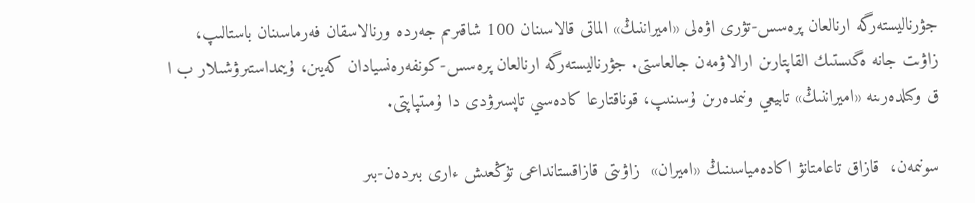جۋرناليستەرگە ارنالعان پرەسس-تۋرى اۋەلى «اميراننىڭ» الماتى قالاسىنان 100 شاقىرىم جەردە ورنالاسقان فەرماسىنان باستالىپ، زاۋىت جانە ەگىستىك القاپتارىن ارالاۋمەن جالعاستى. جۋرناليستەرگە ارنالعان پرەسس-كونفەرەنسيادان كەيىن، ۇيىمداستىرۋشىلار ب ا ق وكىلدەرىنە «اميراننىڭ» تابيعي ونىمدەرىن ۇسىنىپ، قوناقتارعا كادەسىي تاپسىرۋدى دا ۇمىتپاپتى.

سونىمەن،  قازاق تاعامتانۋ اكادەمياسىنىڭ «اميران»  زاۋىتى قازاقستانداعى تۇڭعىش ءارى بىردەن-بىر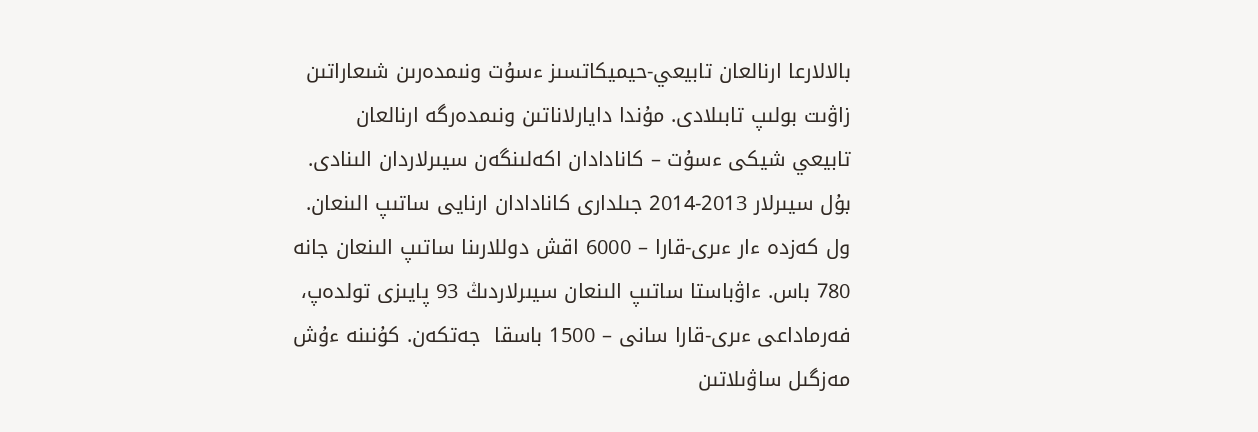بالالارعا ارنالعان تابيعي-حيميكاتسىز ءسۇت ونىمدەرىن شىعاراتىن زاۋىت بولىپ تابىلادى. مۇندا دايارلاناتىن ونىمدەرگە ارنالعان تابيعي شيكى ءسۇت – كانادادان اكەلىنگەن سيىرلاردان الىنادى. بۇل سيىرلار 2013-2014 جىلدارى كانادادان ارنايى ساتىپ الىنعان. ول كەزدە ءار ءىرى-قارا – 6000 اقش دوللارىنا ساتىپ الىنعان جانە 780 باس. ءاۋباستا ساتىپ الىنعان سيىرلاردىڭ 93 پايىزى تولدەپ، فەرماداعى ءىرى-قارا سانى – 1500 باسقا  جەتكەن. كۇنىنە ءۇش مەزگىل ساۋىلاتىن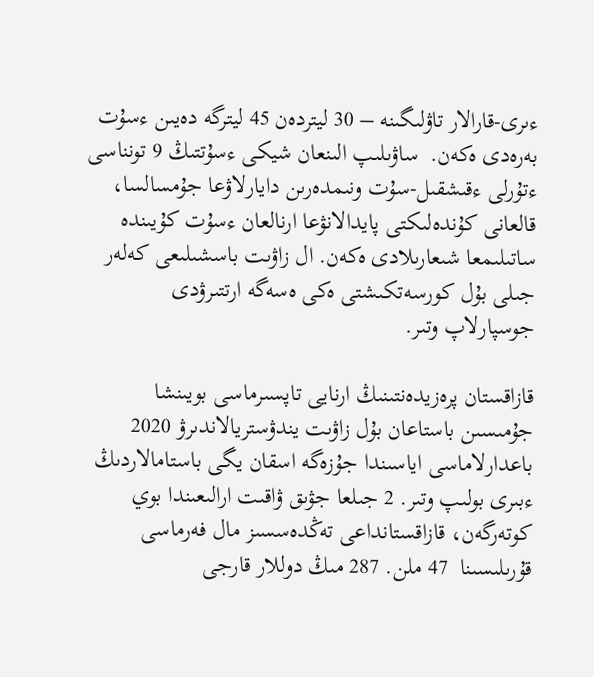ءىرى-قارالار تاۋلىگىنە – 30 ليتردەن 45 ليترگە دەيىن ءسۇت بەرەدى ەكەن.  ساۋىلىپ الىنعان شيكى ءسۇتتىڭ 9 تونناسى ءتۇرلى ءقىشقىل-سۇت ونىمدەرىن دايارلاۋعا جۇمسالسا، قالعانى كۇندەلىكتى پايدالانۋعا ارنالعان ءسۇت كۇيىندە ساتىلىمعا شىعارىلادى ەكەن. ال زاۋىت باسشىلىعى كەلەر جىلى بۇل كورسەتكىشتى ەكى ەسەگە ارتتىرۋدى جوسپارلاپ وتىر.

قازاقستان پرەزيدەنتىنىڭ ارنايى تاپسىرماسى بويىنشا جۇمىسىن باستاعان بۇل زاۋىت يندۋستريالاندىرۋ 2020 باعدارلاماسى اياسىندا جۇزەگە اسقان يگى باستامالاردىڭ ءبىرى بولىپ وتىر. 2 جىلعا جۋىق ۋاقىت ارالىعىندا بوي كوتەرگەن، قازاقستانداعى تەڭدەسسىز مال فەرماسى قۇرىلىسىنا  47 ملن. 287 مىڭ دوللار قارجى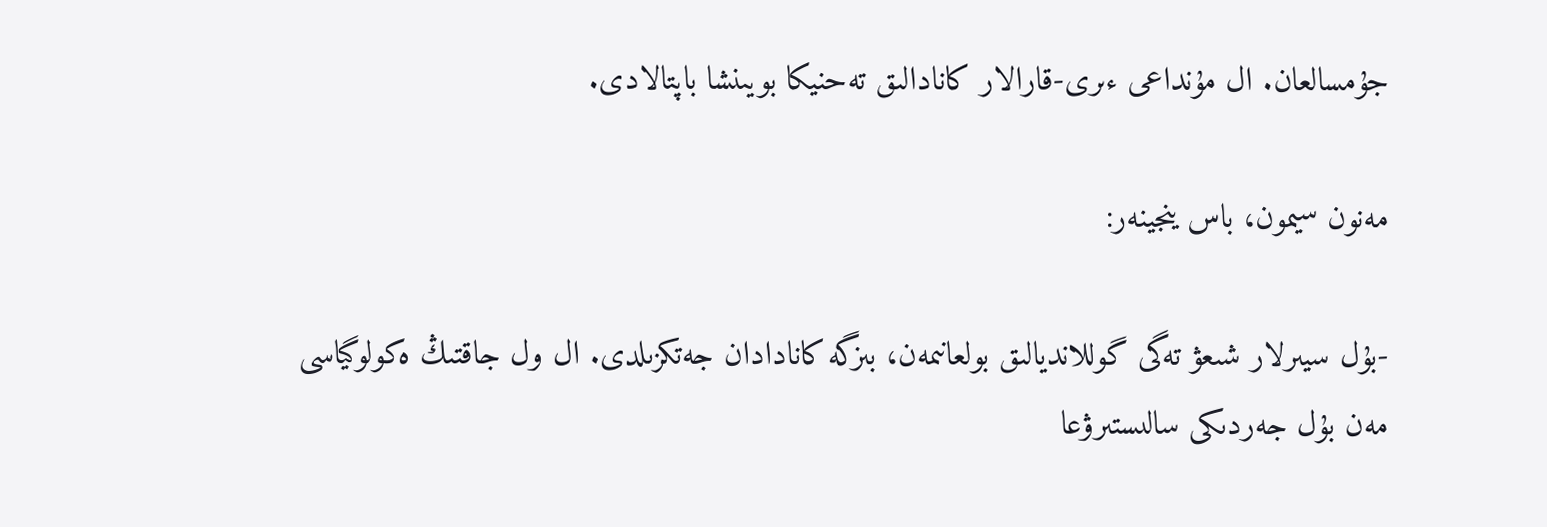جۇمسالعان. ال مۇنداعى ءىرى-قارالار كانادالىق تەحنيكا بويىنشا باپتالادى.

مەنون سيمون، باس ينجينەر:

-بۇل سيىرلار شىعۋ تەگى گوللانديالىق بولعانىمەن، بىزگە كانادادان جەتكزىلدى. ال ول جاقتىڭ ەكولوگياسى مەن بۇل جەردىكى سالىستىرۋعا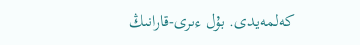كەلمەيدى. بۇل ءىرى-قارانىڭ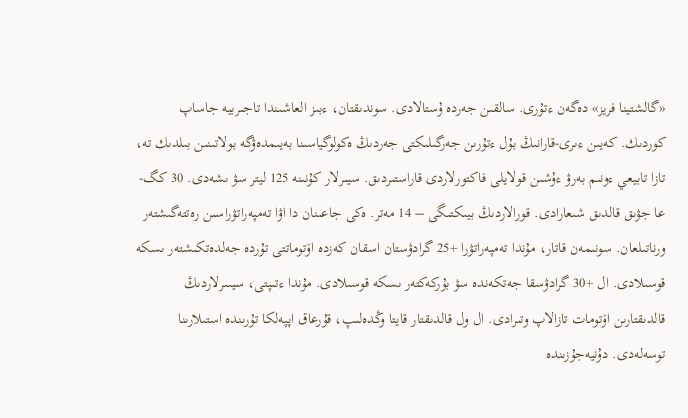«گالشتينا فريز» دەگەن ءتۇرى. سالقىن جەردە ۇستالادى. سوندىقتان، ءبىز العاشىندا تاجىربيە جاساپ كوردىك. كەيىن ءىرى-قارانىڭ بۇل ءتۇرىن جەرگىلىكتى جەردىڭ ەكولوگياسىنا بەيىمدەۋگە بولاتىنىن بىلدىك تە، تازا تابيعي ءونىم بەرۋ ءۇشىن قولايلى فاكتورلاردى قاراستىردىق. سيىرلار كۇنىنە 125 ليتر سۋ ىشەدى. 30 كگ-عا جۋىق قالدىق شىعارادى. قورالاردىڭ بيىكتىگى – 14 مەتر. ەكى جاعىنان دا اۋا تەمپەراتۋراسىن رەتتەگىشتەر ورناتىلعان. سونىمەن قاتار، مۇندا تەمپەراتۋرا +25 گرادۋستان اسقان كەزدە اۆتوماتتى تۇردە جەلدەتكىشتەر ىسكە قوسىلادى. ال +30 گرادۋسقا جەتكەندە سۋ بۇركەكتەر ىسكە قوسىلادى. مۇندا ءتىپتى، سيىىرلاردىڭ قالدىقتارىن اۆتومات تازالاپ وتىرادى. ال ول قالدىقتار قايتا وڭدەلىپ، قۇرعاق اپپەلكا تۇرىندە استىلارىنا توسەلەدى. دۇنيەجۇزىندە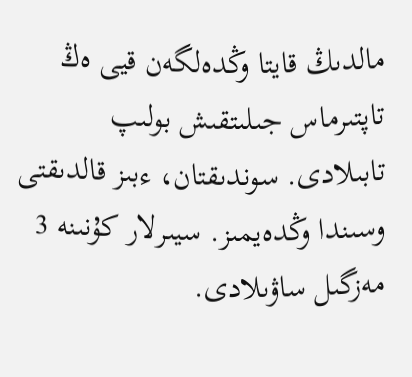مالدىڭ قايتا وڭدەلگەن قيى ەڭ تاپتىرماس جىلىتقىش بولىپ تابىلادى. سوندىقتان، ءبىز قالدىقتى وسىندا وڭدەيمىز. سيىرلار كۇنىنە 3 مەزگىل ساۋىلادى.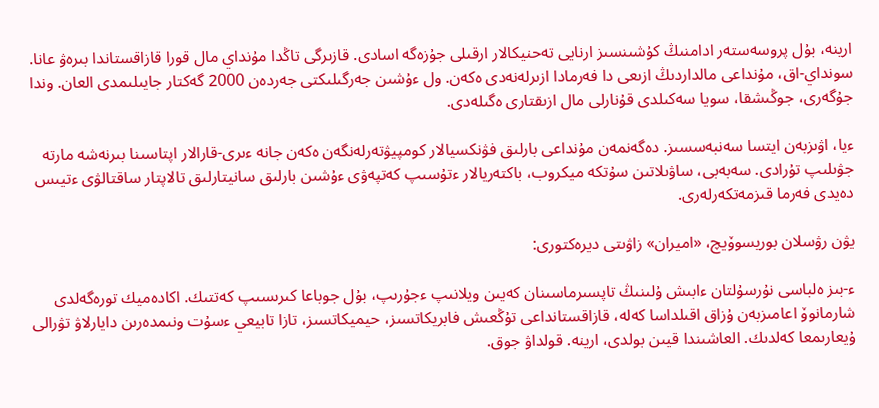ارينە، بۇل پروسەستەر ادامنىڭ كۇشىنسىز ارنايى تەحنيكالار ارقىلى جۇزەگە اسادى. قازىرگى تاڭدا مۇنداي مال قورا قازاقستاندا بىرەۋ عانا.  سونداي-اق، مۇنداعى مالداردىڭ ازىعى دا فەرمادا ازىرلەنەدى ەكەن. ول ءۇشىن جەرگىلىكتى جەردەن 2000 گەكتار جايىلىمدى العان. وندا جۇگەرى، جوڭىشقا، سويا سەكىلدى قۇنارلى مال ازىقتارى ەگىلەدى.

ءيا، اۋىزبەن ايتسا سەنبەسسىز. دەگەنمەن مۇنداعى بارلىق فۋنكسيالار كومپيۋتەرلەنگەن ەكەن جانە ءىرى-قارالار اپتاسىنا بىرنەشە مارتە جۋىلىپ تۇرادى. سەبەبى، ساۋىلاتىن سۇتكە ميكروب، باكتەريالار ءتۇسىپ كەتپەۋى ءۇشىن بارلىق سانيتارلىق تالاپتار ساقتالۋى ءتيىس دەيدى فەرما قىزمەتكەرلەرى.

يۋن رۋسلان بوريسوۆيچ، «اميران» زاۋىتى ديرەكتورى:

ء-بىز ەلباسى نۇرسۇلتان ءابىش ۇلىنىڭ تاپسىرماسىنان كەيىن ويلانىپ ءجۇرىپ، بۇل جوباعا كىرىسىپ كەتتىك. اكادەميك تورەگەلدى شارمانوۆ اعامىزبەن ۇزاق اقىلداسا كەلە، قازاقستانداعى تۇڭعىش فابريكاتسىز، حيميكاتسىز، تازا تابيعي ءسۇت ونىمدەرىن دايارلاۋ تۋرالى ۇيعارىمعا كەلدىك. العاشىندا قيىن بولدى، ارينە. قولداۋ جوق.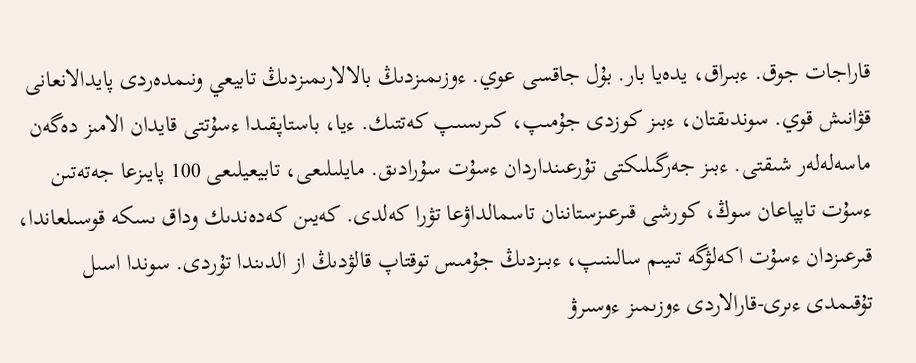قاراجات جوق. ءبىراق، يدەيا بار. بۇل جاقسى عوي. ءوزىمىزدىڭ بالالارىمىزدىڭ تابيعي ونىمدەردى پايدالانعانى قۋانىش قوي. سوندىقتان، ءبىز كوزدى جۇمىپ، كىرىسىپ كەتتىك. ءيا، باستاپقىدا ءسۇتتى قايدان الامىز دەگەن ماسەلەلەر شىقتى. ءبىز جەرگىلىكتى تۇرعىنداردان ءسۇت سۇرادىق. مايلىلىعى، تابيعيلىعى 100 پايىزعا جەتەتىن ءسۇت تاپپاعان سوڭ، كورشى قىرعىزستاننان تاسمالداۋعا تۋرا كەلدى. كەيىن كەدەندىك وداق ىسكە قوسىلعاندا، قىرعىزدان ءسۇت اكەلۋگە تىيىم سالىنىپ، ءبىزدىڭ جۇمىس توقتاپ قالۋدىڭ از الدىندا تۇردى. سوندا اسىل تۇقىمدى ءىرى-قارالاردى ءوزىمىز ءوسىرۋ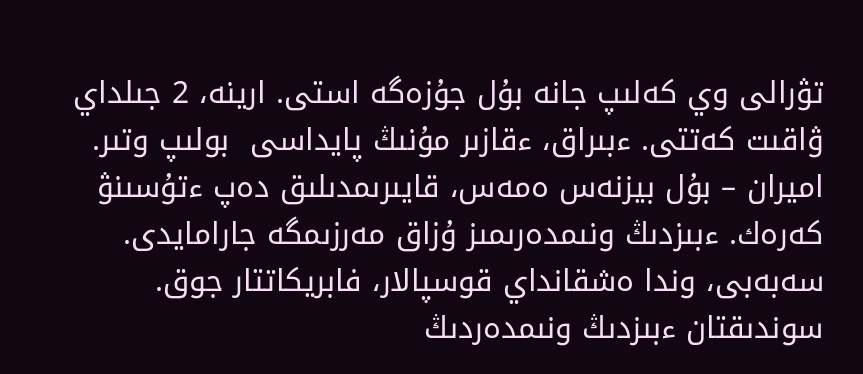تۋرالى وي كەلىپ جانە بۇل جۇزەگە استى. ارينە، 2 جىلداي ۋاقىت كەتتى. ءبىراق، ءقازىر مۇنىڭ پايداسى  بولىپ وتىر. اميران – بۇل بيزنەس ەمەس، قايىرىمدىلىق دەپ ءتۇسىنۋ كەرەك. ءبىزدىڭ ونىمدەرىمىز ۇزاق مەرزىمگە جارامايدى. سەبەبى، وندا ەشقانداي قوسپالار، فابريكاتتار جوق. سوندىقتان ءبىزدىڭ ونىمدەردىڭ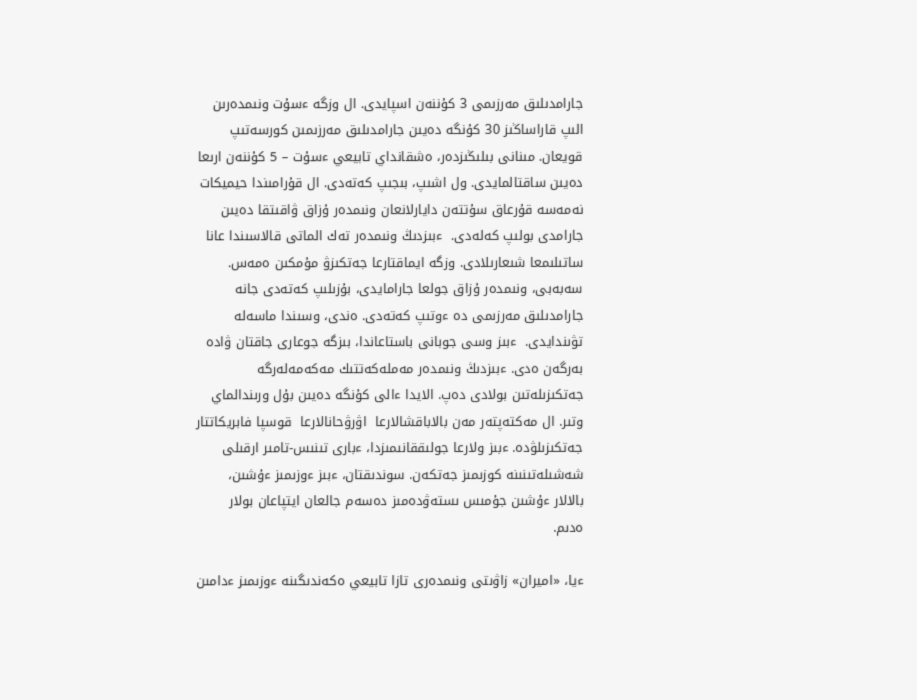جارامدىلىق مەرزىمى 3 كۇننەن اسپايدى. ال وزگە ءسۇت ونىمدەرىن الىپ قاراساڭىز 30 كۇنگە دەيىن جارامدىلىق مەرزىمىن كورسەتىپ قويعان. مىنانى بىلىڭىزدەر، ەشقانداي تابيعي ءسۇت – 5 كۇننەن ارىعا دەيىن ساقتالمايدى. ول اشىپ، بىجىپ كەتەدى. ال قۇرامىندا حيميكات نەمەسە قۇرعاق سۇتتەن دايارلانعان ونىمدەر ۇزاق ۋاقىتقا دەيىن جارامدى بولىپ كەلەدى.  ءبىزدىڭ ونىمدەر تەك الماتى قالاسىندا عانا ساتىلىمعا شىعارىلادى. وزگە ايماقتارعا جەتكىزۋ مۇمكىن ەمەس. سەبەبى، ونىمدەر ۇزاق جولعا جارامايدى، بۇزىلىپ كەتەدى جانە جارامدىلىق مەرزىمى دە ءوتىپ كەتەدى. ەندى، وسىندا ماسەلە تۋىندايدى.  ءبىز وسى جوبانى باستاعاندا، بىزگە جوعارى جاقتان ۋادە بەرگەن ەدى. ءبىزدىڭ ونىمدەر مەملەكەتتىك مەكەمەلەرگە جەتكىزىلەتىن بولادى دەپ. الايدا ءالى كۇنگە دەيىن بۇل ورىندالماي وتىر. ال مەكتەپتەر مەن بالاباقشالارعا  اۋرۋحانالارعا  قوسپا فابريكاتتار جەتكىزىلۋدە. ءبىز ولارعا جولىققانىمىزدا، ءبارى تىنىس-تامىر ارقىلى شەشىلەتىنىنە كوزىمىز جەتكەن. سوندىقتان، ءبىز ءوزىمىز ءۇشىن، بالالار ءۇشىن جۇمىس ىستەۋدەمىز دەسەم جالعان ايتپاعان بولار ەدىم.

ءيا، «اميران» زاۋىتى ونىمدەرى تازا تابيعي ەكەندىگىنە ءوزىمىز ءدامىن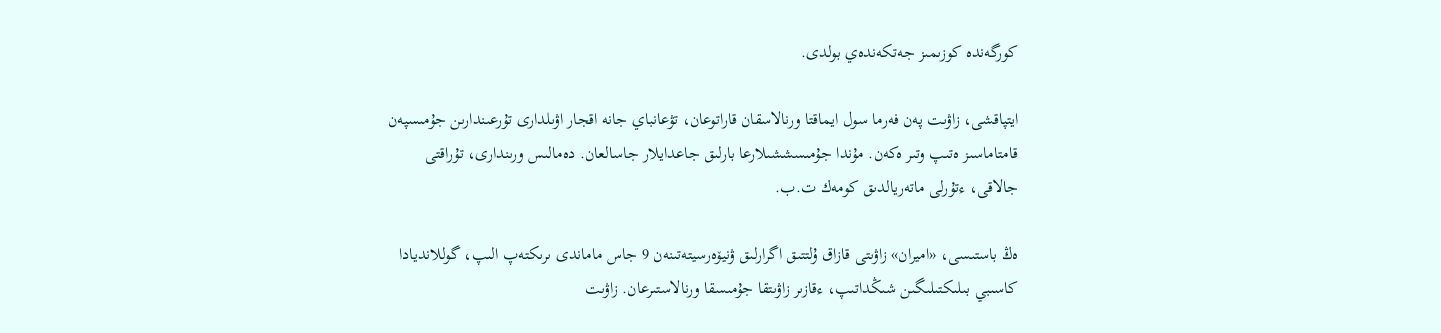كورگەندە كوزىمىز جەتكەندەي بولدى.

ايتپاقشى، زاۋىت پەن فەرما سول ايماقتا ورنالاسقان قاراتوعان، تۋعانباي جانە اقجار اۋىلدارى تۇرعىندارىن جۇمىسپەن قامتاماسىز ەتىپ وتىر ەكەن. مۇندا جۇمىسششىلارعا بارلىق جاعدايلار جاسالعان. دەمالىس ورىندارى، تۇراقتى جالاقى، ءتۇرلى ماتەريالدىق كومەك ت.ب.

ەڭ باستىسى، «اميران» زاۋىتى قازاق ۇلتتىق اگرارلىق ۋنيۆەرسيتەتىنەن 9 جاس ماماندى ىرىكتەپ الىپ، گوللانديادا كاسىبي بىلىكتىلىگىن شىڭداتىپ، ءقازىر زاۋىتقا جۇمىسقا ورنالاستىرعان. زاۋىت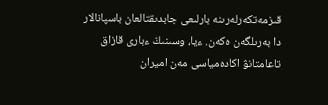قىزمەتكەرلەرىنە بارلىعى جابدىقتالعان باسپانالار دا بەرىلگەن ەكەن. ءيا، وسىنىڭ ءبارى قازاق تاعامتانۋ اكادەمياسى مەن اميران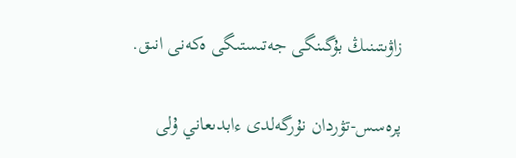زاۋىتىنىڭ بۇگىنگى جەتىستىگى ەكەنى انىق.

پرەسس-تۋردان نۇرگەلدى ءابدىعاني ۇلى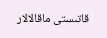قاتىستى ماقالالار